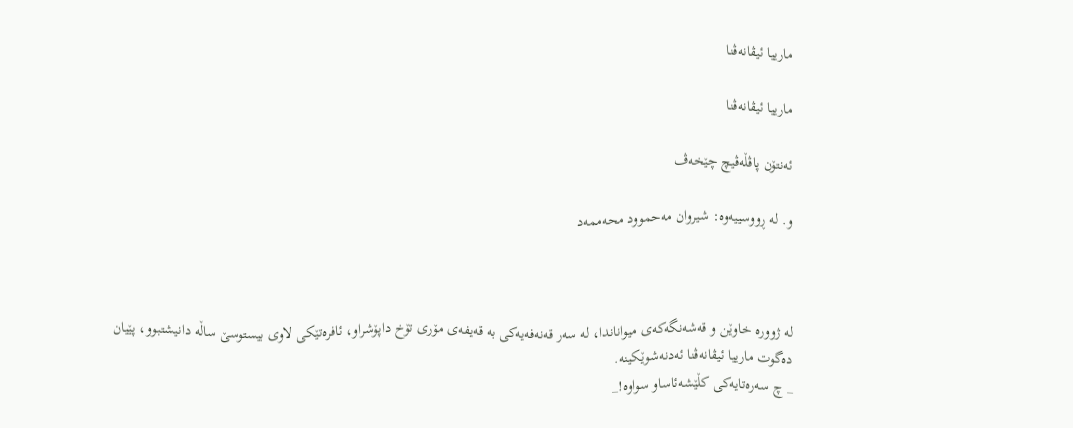مارییا ئیڤانەڤنا

مارییا ئیڤانەڤنا

ئەنتۆن پاڤڵەڤیچ چێخەڤ

و. لە ڕووسییەوە: شیروان مەحموود محەممەد



لە ژوورە خاوێن و قەشەنگەکەی میواناندا، لە سەر قەنەفەیەکی بە قەیفەی مۆری تۆخ داپۆشراو، ئافرەتێکی لاوی بیستوسێ ساڵە دانیشتبوو، پێیان دەگوت مارییا ئیڤانەڤنا ئەدنەشوێکینە.
_ چ سەرەتایەکی کڵێشەئاساو سواوە!_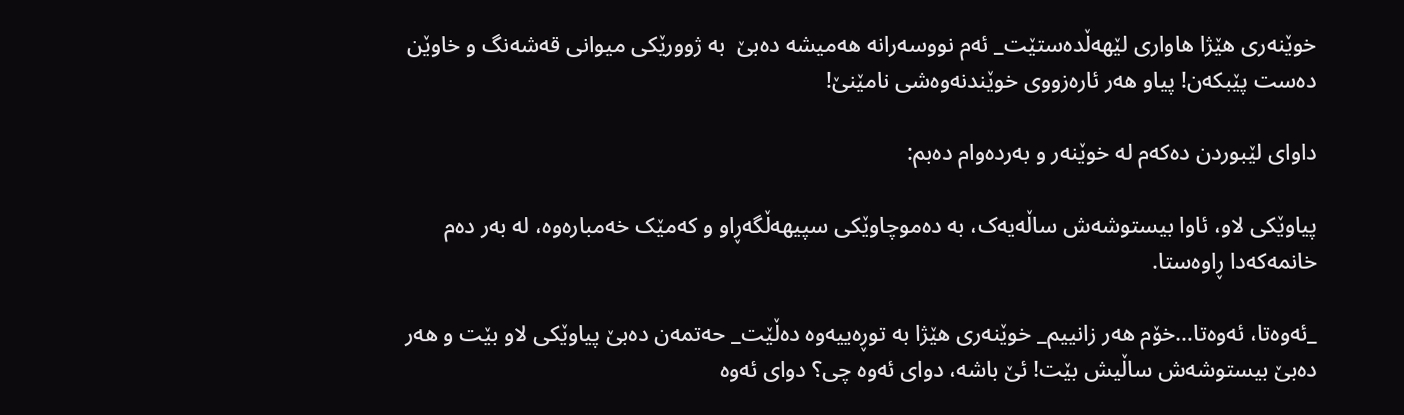خوێنەری هێژا هاواری لێهەڵدەستێت_ ئەم نووسەرانە هەمیشە دەبێ  بە ژوورێکی میوانی قەشەنگ و خاوێن دەست پێبکەن! پیاو هەر ئارەزووی خوێندنەوەشی نامێنێ!

داوای لێبوردن دەکەم لە خوێنەر و بەردەوام دەبم:

پیاوێکی لاو، ئاوا بیستوشەش ساڵەیەک، بە دەموچاوێکی سپیهەڵگەڕاو و کەمێک خەمبارەوە، لە بەر دەم خانمەکەدا ڕاوەستا.

_ئەوەتا، ئەوەتا…خۆم هەر زانییم_ خوێنەری هێژا بە توڕەییەوە دەڵێت_ حەتمەن دەبێ پیاوێکی لاو بێت و هەر دەبێ بیستوشەش ساڵیش بێت! ئێ باشە، دوای ئەوە چی؟ دوای ئەوە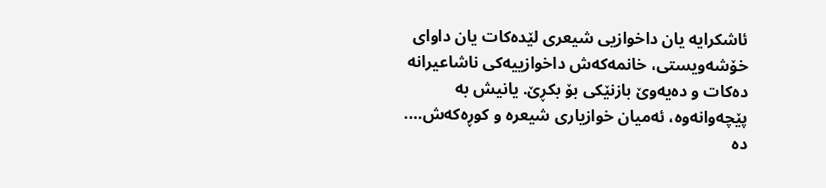ئاشکرایە یان داخوازیی شیعری لێدەکات یان داوای خۆشەویستی، خانمەکەش داخوازییەکی ناشاعیرانە دەکات و دەیەوێ بازنێکی بۆ بکڕێ. یانیش بە پێچەوانەوە، ئەمیان خوازیاری شیعرە و کوڕەکەش…. دە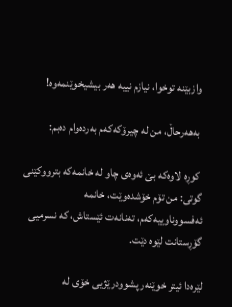وازبێنە توخوا، نیازم نییە هەر بیشیخوێنمەوە!

 بەهەرحاڵ، من لە چیرۆکەکەم بەردەوام دەبم:

 کوڕە لاوەکە بێ ئەوەی چاو لە خانمەکە بترووکێنی گوتی: من تۆم خۆشدەوێت، خانمە ئەفسووناوییەکەم، تەنانەت ئێستاش، کە نسرمیی گۆڕستانت لێوە دێت.

لێرەدا ئیتر خوێنەر پشوودرێژیی خۆی لە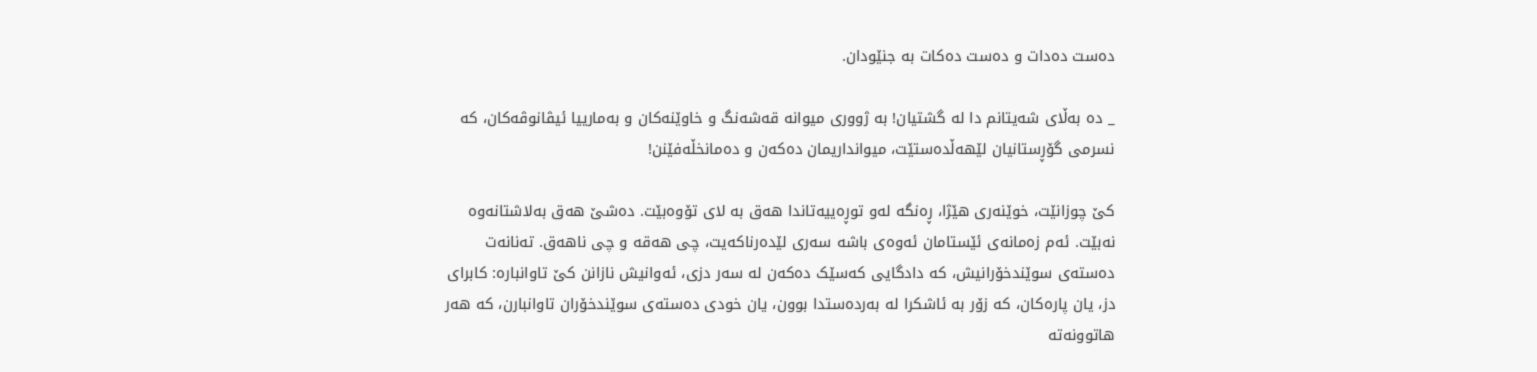دەست دەدات و دەست دەکات بە جنێودان.

_ دە بەڵای شەیتانم دا لە گشتیان! بە ژووری میوانە قەشەنگ و خاوێنەکان و بەمارییا ئیڤانوڤەکان، کە نسرمی گۆڕستانیان لێهەڵدەستێت، میوانداریمان دەکەن و دەمانخڵەفێنن!

کێ چوزانێت، خوێنەری هێژا، ڕەنگە لەو توڕەییەتاندا هەق بە لای تۆوەبێت. دەشێ هەق بەلاشتانەوە نەبێت. ئەم زەمانەی ئێستامان ئەوەی باشە سەری لێدەرناکەیت، چی هەقە و چی ناهەق. تەنانەت دەستەی سوێندخۆرانیش، کە دادگایی کەسێک دەکەن لە سەر دزی، ئەوانیش نازانن کێ تاوانبارە: کابرای دز، یان پارەکان، کە زۆر بە ئاشکرا لە بەردەستدا بوون، یان خودی دەستەی سوێندخۆران تاوانبارن، کە هەر هاتوونەتە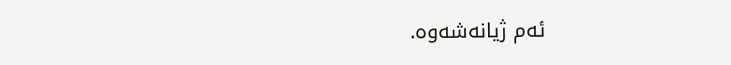ئەم ژیانەشەوە.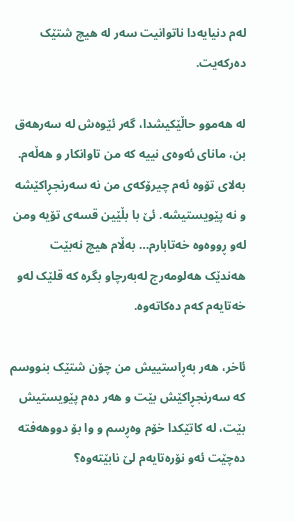لەم دنیایەدا ناتوانیت سەر لە هیچ شتێک دەرکەیت.

لە هەموو حاڵێکیشدا، گەر ئێوەش لە سەرهەق بن، مانای ئەوەی نییە کە من تاوانکار و هەڵەم. بەلای تۆوە ئەم چیرۆکەی من نە سەرنجڕاکێشە و نە پێویستیشە. ئێ با بڵێین قسەی تۆیە ومن لەو ڕووەوە خەتابارم… بەڵام هیچ نەبێت هەندێک هەلومەرج لەبەرچاو بگرە کە قلێک لەو خەتایەم کەم دەکاتەوە.

ئاخر، هەر بەڕاستییش من چۆن شتێک بنووسم کە سەرنجڕاکێش بێت و هەر دەم پێویستیش بێت، لە کاتێکدا خۆم وەڕسم و وا بۆ دووهەفتە دەچێت ئەو نۆرەتایەم لێ نابێتەوە؟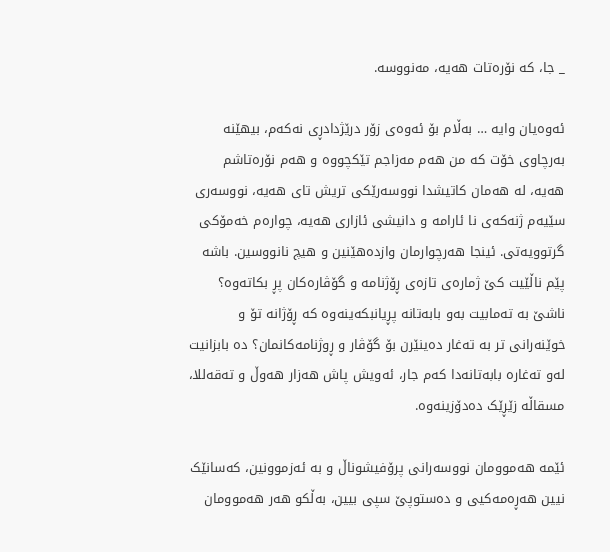_ جا، کە نۆرەتات هەیە، مەنووسە.

ئەوەیان وایە … بەڵام بۆ ئەوەی زۆر درێژدادڕی نەکەم، بیهێنە بەرچاوی خۆت کە من هەم مەزاجم تێکچووە و هەم نۆرەتاشم هەیە، لە هەمان کاتیشدا نووسەرێکی تریش تای هەیە، نووسەری سێیەم ژنەکەی نا ئارامە و دانیشی ئازاری هەیە، چوارەم خەمۆکی گرتوویەتی. ئینجا هەرچوارمان وازدەهێنین و هیچ نانووسین. باشە پێم ناڵێیت کێ ژمارەی تازەی ڕۆژنامە و گۆڤارەکان پڕ بکاتەوە؟ ناشێ بە تەمابیت بەو بابەتانە پڕیانبکەینەوە کە ڕۆژانە تۆ و خوێنەرانی تر بە تەغار دەینێرن بۆ گۆڤار و ڕوژنامەکانمان؟ دە بابزانیت لەو تەغارە بابەتانەدا کەم جار، ئەویش پاش هەزار هەوڵ و تەقەللا، مسقاڵە زێڕێک دەدۆزینەوە.

ئێمە هەموومان نووسەرانی پرۆفیشوناڵ و بە ئەزموونین، کەسانێک نیین هەڕەمەکیی و دەستوپێ سپی بیین، بەڵکو هەر هەموومان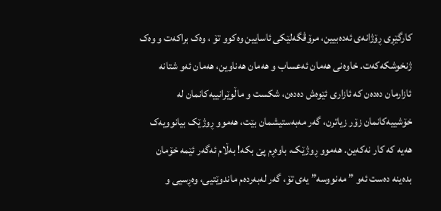کارگێڕی ڕۆژانەی ئەدەبیین، مرۆڤگەلێکی ئاسایین وەکوو تۆ ، وەک براکەت و وەک ژنخوشکەکەت. خاوەنی هەمان ئەعساب و هەمان هەناوین، هەمان ئەو شتانە ئازارمان دەدەن کە ئازاری ئێوەش دەدەن، شکست و ماڵوێرانییەکانمان لە خۆشییەکانمان زۆر زیاترن، گەر مەبەستیشمان بێت، هەموو ڕوژێک بیانوویەک هەیە کە کار نەکەین. هەموو ڕوژێک، باوەڕم پێ بکە! بەڵام ئەگەر ئێمە خۆمان بدەینە دەست ئەو ” مەنووسە” یەی تۆ، گەر لەبەردەم ماندوێتیی، وەڕسیی و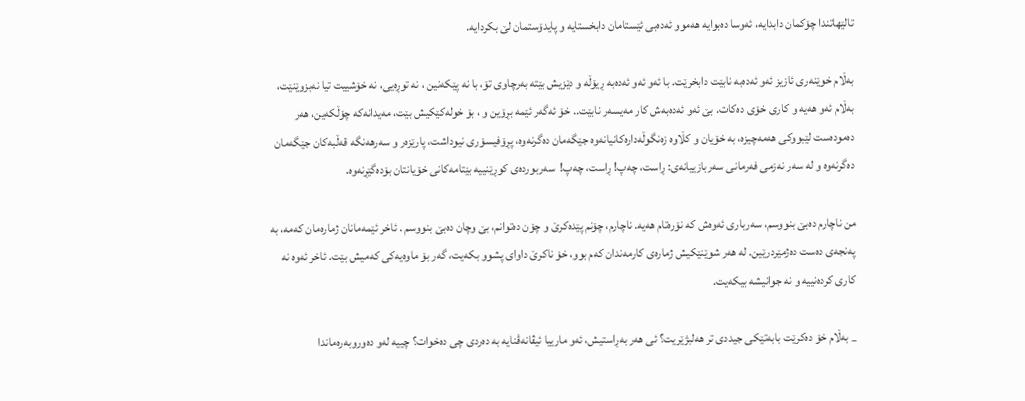تالێهاتندا چۆکمان دابدایە، ئەوسا دەبوایە هەموو ئەدەبی ئێستامان دابخستایە و پایدۆستمان لێ بکردایە.

بەڵام خوێنەری ئازیز ئەو ئەدەبە نابێت دابخرێت. با ئەو ئەو ئەدەبە ڕیۆڵە و دێزیش بێتە بەرچاوی تۆ، با نە پێکەنین ، نە توڕەیی، نە خۆشییت تیا نەبزوێنێت، بەڵام ئەو هەیە و کاری خۆی دەکات. بێ ئەو ئەدەبەش کار مەیسەر نابێت.. خۆ ئەگەر ئێمە بڕۆین و ، بۆ خولەکێکیش بێت، مەیدانەکە چۆڵکەین، هەر دەمودەست لێبووکی هەمەچیزە، بە خۆیان و کڵاوە زەنگوڵەدارەکانیانەوە جێگەمان دەگرنەوە، پڕۆفیسۆری نیوداشت، پارێزەر و سەرهەنگە قەڵبەکان جێگەمان دەگرنەوە و لە سەر نەزمی فەرمانی سەربازییانەی: ڕاست، چەپ! ڕاست، چەپ!  سەربوردەی کوڕێنییە بێتامەکانی خۆیانتان بۆدەگێڕنەوە.

من ناچارم دەبێ بنووسم، سەرباری ئەوەش کە نۆرەتام هەیە. ناچارم، چۆنم پێدەکرێ و چۆن دەتوانم، بێ وچان دەبێ بنووسم . ئاخر ئێمەمانان ژمارەمان کەمە، بە پەنجەی دەست دەژمێردرێین. لە هەر شوێنێکیش ژمارەی کارمەندان کەم بوو، خۆ ناکرێ داوای پشوو بکەیت، گەر بۆ ماوەیەکی کەمیش بێت. ئاخر ئەوە نە کاری کردەنییە و نە جوانیشە بیکەیت.

_ بەڵام خۆ دەکرێت بابەتێکی جیددی تر هەلبژێریت؟ ئی هەر بەڕاستیش، ئەو مارییا ئیڤانەڤنایە بە دەردی چی دەخوات؟ چییە لەو دەوروبەرەماندا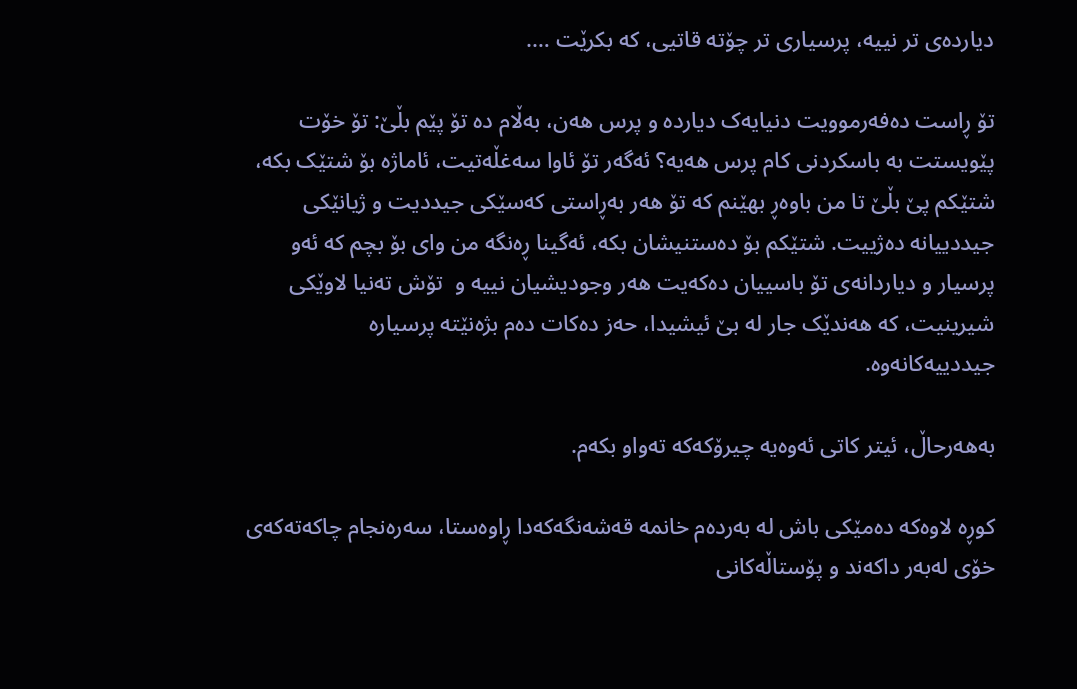دیاردەی تر نییە، پرسیاری تر چۆتە قاتیی، کە بکرێت ….

تۆ ڕاست دەفەرموویت دنیایەک دیاردە و پرس هەن، بەڵام دە تۆ پێم بڵێ: تۆ خۆت پێویستت بە باسکردنی کام پرس هەیە؟ ئەگەر تۆ ئاوا سەغڵەتیت، ئاماژە بۆ شتێک بکە، شتێکم پێ بڵێ تا من باوەڕ بهێنم کە تۆ هەر بەڕاستی کەسێکی جیددیت و ژیانێکی جیددییانە دەژییت. شتێکم بۆ دەستنیشان بکە، ئەگینا ڕەنگە من وای بۆ بچم کە ئەو پرسیار و دیاردانەی تۆ باسییان دەکەیت هەر وجودیشیان نییە و  تۆش تەنیا لاوێکی شیرینیت، کە هەندێک جار لە بێ ئیشیدا، حەز دەکات دەم بژەنێتە پرسیارە جیددییەکانەوە.

بەهەرحاڵ، ئیتر کاتی ئەوەیە چیرۆکەکە تەواو بکەم.

کوڕە لاوەکە دەمێکی باش لە بەردەم خانمە قەشەنگەکەدا ڕاوەستا، سەرەنجام چاکەتەکەی خۆی لەبەر داکەند و پۆستاڵەکانی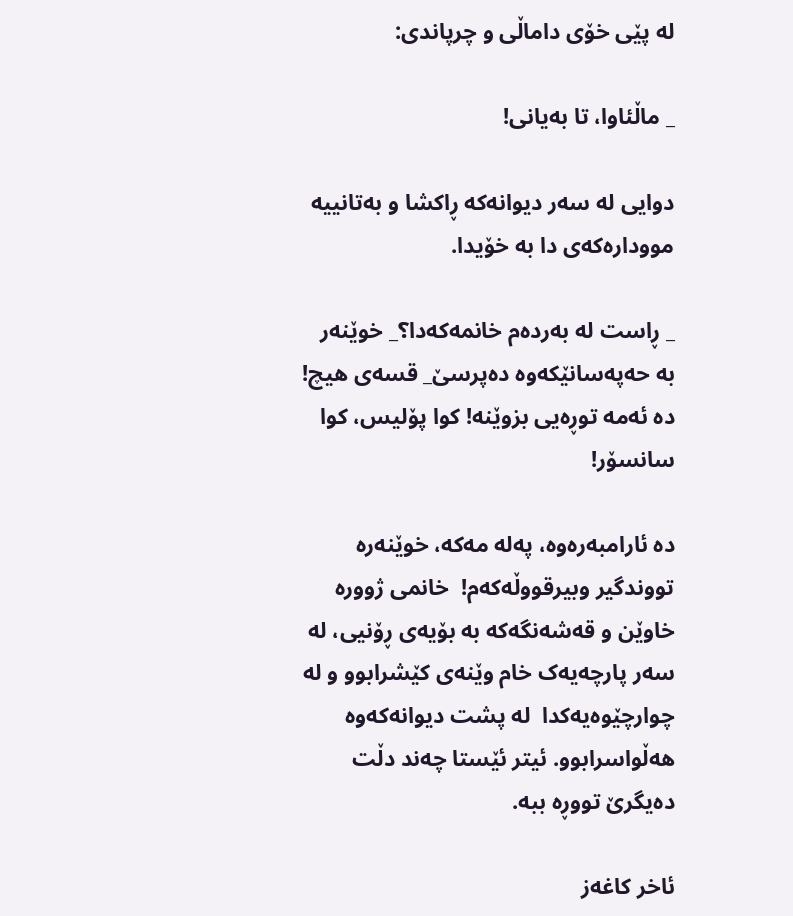لە پێی خۆی داماڵی و چرپاندی:

_ ماڵئاوا، تا بەیانی!

دوایی لە سەر دیوانەکە ڕاکشا و بەتانییە موودارەکەی دا بە خۆیدا.

_ ڕاست لە بەردەم خانمەکەدا؟_ خوێنەر بە حەپەسانێکەوە دەپرسێ_ قسەی هیچ! دە ئەمە توڕەیی بزوێنە! کوا پۆلیس، کوا سانسۆر!

دە ئارامبەرەوە، پەلە مەکە، خوێنەرە تووندگیر وبیرقووڵەکەم!  خانمی ژوورە خاوێن و قەشەنگەکە بە بۆیەی ڕۆنیی، لە سەر پارچەیەک خام وێنەی کێشرابوو و لە چوارچێوەیەکدا  لە پشت دیوانەکەوە هەڵواسرابوو. ئیتر ئێستا چەند دڵت دەیگرێ تووڕە ببە.

ئاخر کاغەز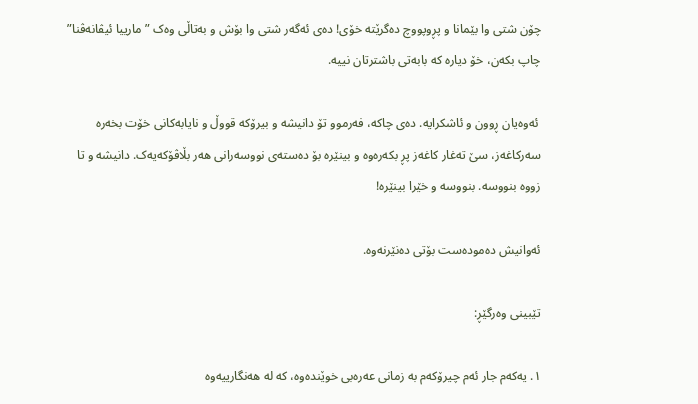چۆن شتی وا بێمانا و پڕوپووچ دەگرێتە خۆی! دەی ئەگەر شتی وا بۆش و بەتاڵی وەک ” مارییا ئیڤانەڤنا” چاپ بکەن، خۆ دیارە کە بابەتی باشترتان نییە.

 ئەوەیان ڕوون و ئاشکرایە. دەی چاکە، فەرموو تۆ دانیشە و بیرۆکە قووڵ و نایابەکانی خۆت بخەرە سەرکاغەز، سێ تەغار کاغەز پڕ بکەرەوە و بینێرە بۆ دەستەی نووسەرانی هەر بڵاڤۆکەیەک. دانیشە و تا زووە بنووسە. بنووسە و خێرا بینێرە!

ئەوانیش دەمودەست بۆتی دەنێرنەوە.

تێبینی وەرگێڕ:

١. یەکەم جار ئەم چیرۆکەم بە زمانی عەرەبی خوێندەوە، کە لە هەنگارییەوە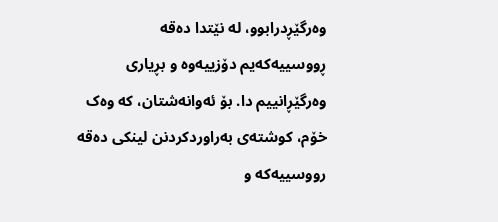وەرگێڕدرابوو، لە نێتدا دەقە ڕووسییەکەیم دۆزییەوە و بڕیاری وەرگێڕانییم دا. بۆ ئەوانەشتان، کە وەک خۆم، کوشتەی بەراوردکردنن لینکی دەقە رووسییەکە و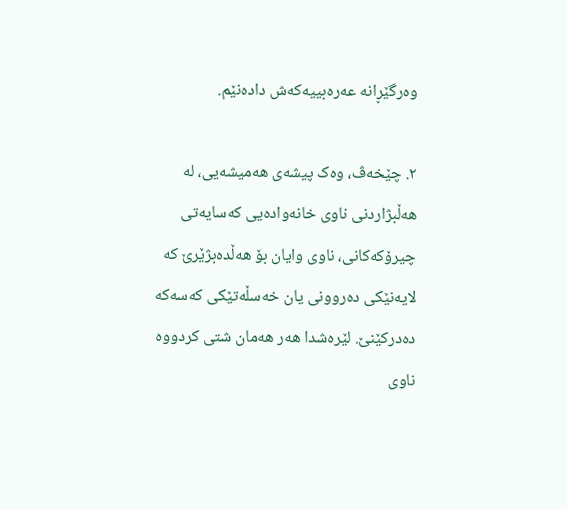وەرگێڕانە عەرەبییەکەش دادەنێم.

٢. چێخەڤ، وەک پیشەی هەمیشەیی، لە هەڵبژاردنی ناوی خانەوادەیی کەسایەتی چیرۆکەکانی، ناوی وایان بۆ هەڵدەبژێرێ کە لایەنێکی دەروونی یان خەسڵەتێکی کەسەکە دەدرکێنێ. لێرەشدا هەر هەمان شتی کردووە ناوی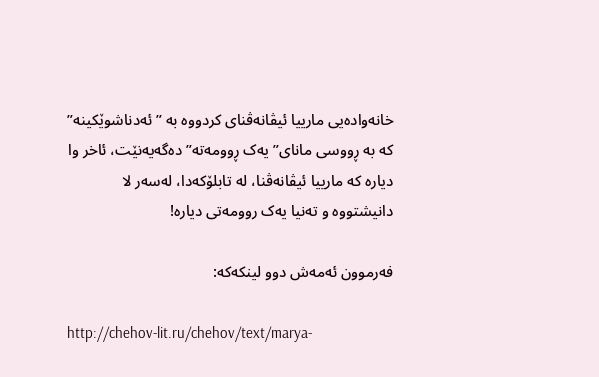خانەوادەیی مارییا ئیڤانەڤنای کردووە بە ” ئەدناشوێکینە” کە بە ڕووسی مانای” یەک ڕوومەتە” دەگەیەنێت، ئاخر وا دیارە کە مارییا ئیڤانەڤنا، لە تابلۆکەدا، لەسەر لا دانیشتووە و تەنیا یەک روومەتی دیارە!

فەرموون ئەمەش دوو لینکەکە:

http://chehov-lit.ru/chehov/text/marya-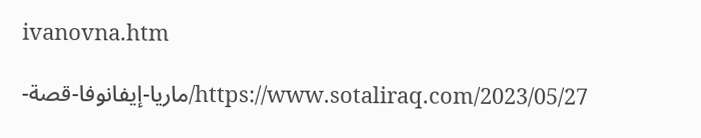ivanovna.htm

https://www.sotaliraq.com/2023/05/27/ماريا-إيفانوفا-قصة-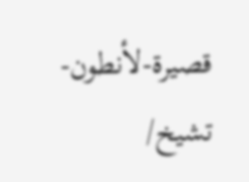قصيرة-لأنطون-تشيخ/